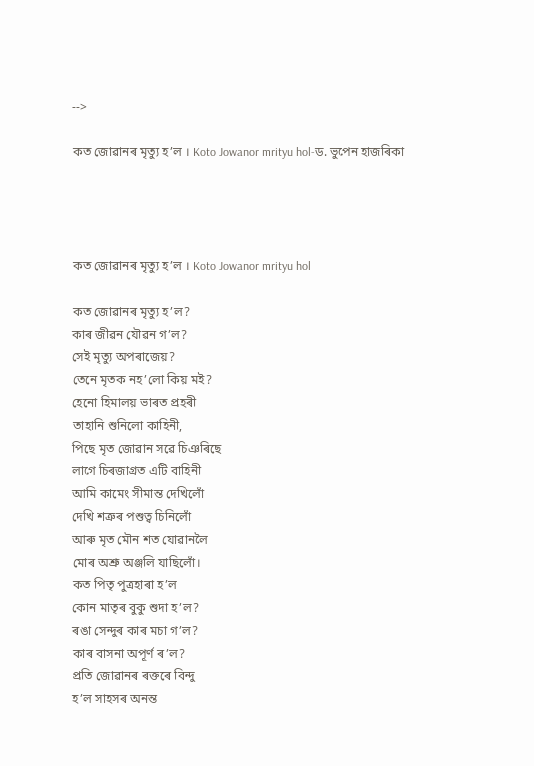-->

কত জোৱানৰ মৃত্যু হ’ল । Koto Jowanor mrityu hol-ড. ভুপেন হাজৰিকা




কত জোৱানৰ মৃত্যু হ’ল । Koto Jowanor mrityu hol

কত জোৱানৰ মৃত্যু হ’ল?
কাৰ জীৱন যৌৱন গ’ল?
সেই মৃত্যু অপৰাজেয়?
তেনে মৃতক নহ’লো কিয় মই?
হেনো হিমালয় ভাৰত প্ৰহৰী
তাহানি শুনিলো কাহিনী,
পিছে মৃত জোৱান সৱে চিঞৰিছে
লাগে চিৰজাগ্ৰত এটি বাহিনী
আমি কামেং সীমান্ত দেখিলোঁ
দেখি শত্ৰুৰ পশুত্ব চিনিলোঁ
আৰু মৃত মৌন শত যোৱানলৈ
মোৰ অশ্ৰু অঞ্জলি যাছিলোঁ।
কত পিতৃ পুত্ৰহাৰা হ’ল
কোন মাতৃৰ বুকু শুদা হ’ল?
ৰঙা সেন্দুৰ কাৰ মচা গ’ল?
কাৰ বাসনা অপূৰ্ণ ৰ’ল?
প্ৰতি জোৱানৰ ৰক্তৰে বিন্দু
হ’ল সাহসৰ অনন্ত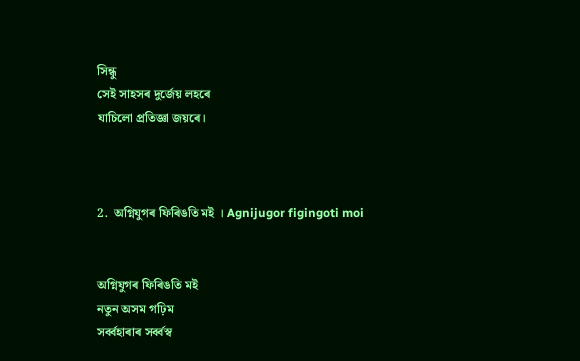সিন্ধু
সেই সাহসৰ দুৰ্জেয় লহৰে
যাচিলো প্ৰতিজ্ঞা জয়ৰে।



2.  অগ্নিযুগৰ ফিৰিঙতি মই । Agnijugor figingoti moi


অগ্নিযুগৰ ফিৰিঙতি মই
নতুন অসম গঢ়িম
সৰ্ব্বহাৰাৰ সৰ্ব্বস্ব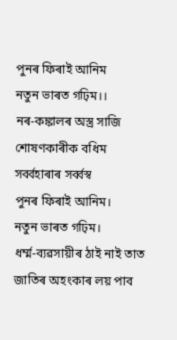পুনৰ ফিৰাই আনিম
নতুন ভাৰত গঢ়িম।।
নৰ-কঙ্কালৰ অস্ত্ৰ সাজি
শোষণকাৰীক বধিম
সৰ্ব্বহাৰাৰ সৰ্ব্বস্ব
পুনৰ ফিৰাই আনিম।
নতুন ভাৰত গঢ়িম।
ধৰ্ম্ম-ব্যৱসায়ীৰ ঠাই নাই তাত
জাতিৰ অহংকাৰ লয় পাব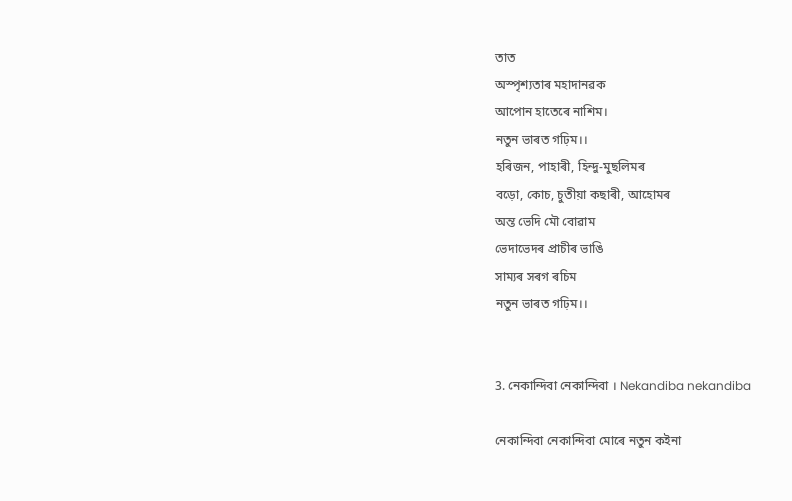তাত
অস্পৃশ্যতাৰ মহাদানৱক
আপোন হাতেৰে নাশিম।
নতুন ভাৰত গঢ়িম।।
হৰিজন, পাহাৰী, হিন্দু-মুছলিমৰ
বড়ো, কোচ, চুতীয়া কছাৰী, আহোমৰ
অন্ত ভেদি মৌ বোৱাম
ভেদাভেদৰ প্ৰাচীৰ ভাঙি
সাম্যৰ সৰগ ৰচিম
নতুন ভাৰত গঢ়িম।।


3. নেকান্দিবা নেকান্দিবা । Nekandiba nekandiba

নেকান্দিবা নেকান্দিবা মোৰে নতুন কইনা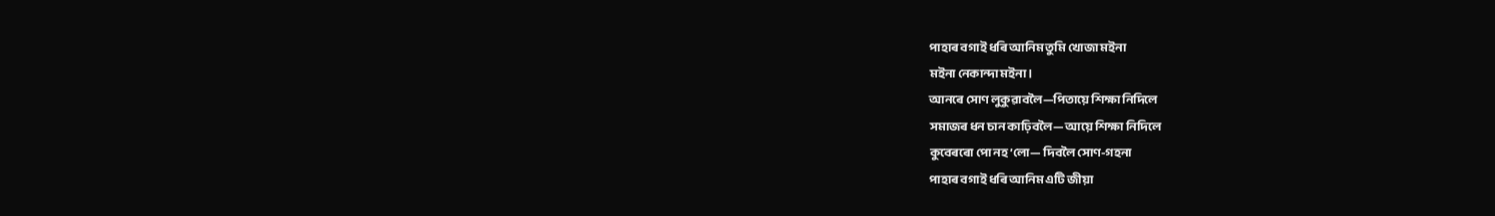পাহাৰ বগাই ধৰি আনিম তুমি খোজা মইনা
মইনা নেকান্দা মইনা।
আনৰে সোণ লুকুৱাবলৈ—পিতায়ে শিক্ষা নিদিলে
সমাজৰ ধন চান কাঢ়িবলৈ— আয়ে শিক্ষা নিদিলে
কুবেৰৰো পো নহ’লো— দিবলৈ সোণ-গহনা
পাহাৰ বগাই ধৰি আনিম এটি জীয়া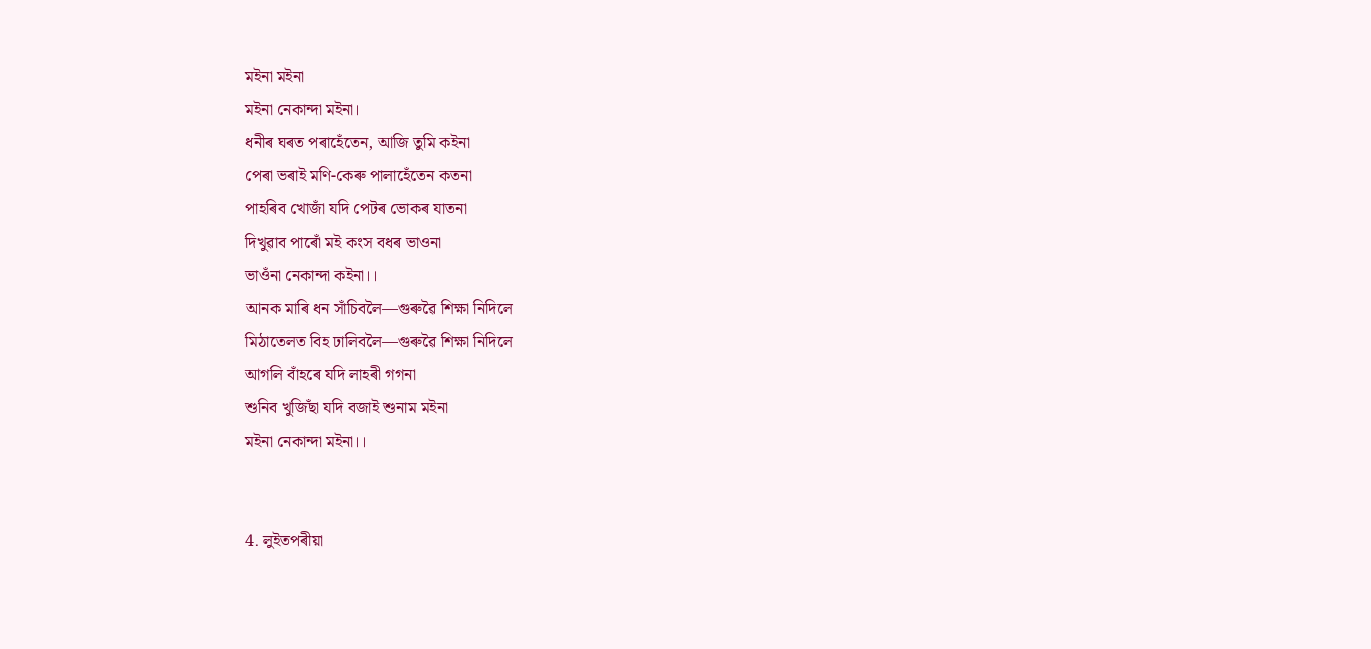মইনা মইনা
মইনা নেকান্দা মইনা।
ধনীৰ ঘৰত পৰাহেঁতেন, আজি তুমি কইনা
পেৰা ভৰাই মণি-কেৰু পালাহেঁতেন কতনা
পাহৰিব খোজাঁ যদি পেটৰ ভোকৰ যাতনা
দিখুৱাব পাৰোঁ মই কংস বধৰ ভাওনা
ভাওঁনা নেকান্দা কইনা।।
আনক মাৰি ধন সাঁচিবলৈ—গুৰুৱৈ শিক্ষা নিদিলে
মিঠাতেলত বিহ ঢালিবলৈ—গুৰুৱৈ শিক্ষা নিদিলে
আগলি বাঁহৰে যদি লাহৰী গগনা
শুনিব খুজিছাঁ যদি বজাই শুনাম মইনা
মইনা নেকান্দা মইনা।।


4. লুইতপৰীয়া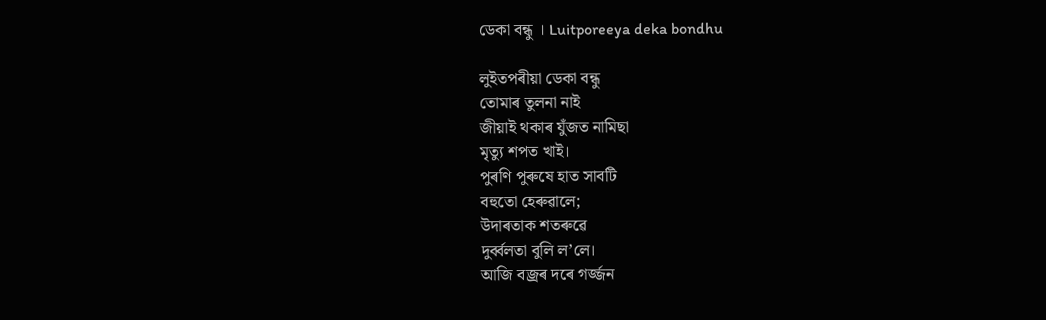ডেকা বন্ধু । Luitporeeya deka bondhu

লুইতপৰীয়া ডেকা বন্ধু
তোমাৰ তুলনা নাই
জীয়াই থকাৰ যুঁজত নামিছা
মৃত্যু শপত খাই।
পুৰণি পুৰুষে হাত সাবটি
বহুতো হেৰুৱালে;
উদাৰতাক শতৰুৱে
দুৰ্ব্বলতা বুলি ল’লে।
আজি বজ্ৰৰ দৰে গৰ্জ্জন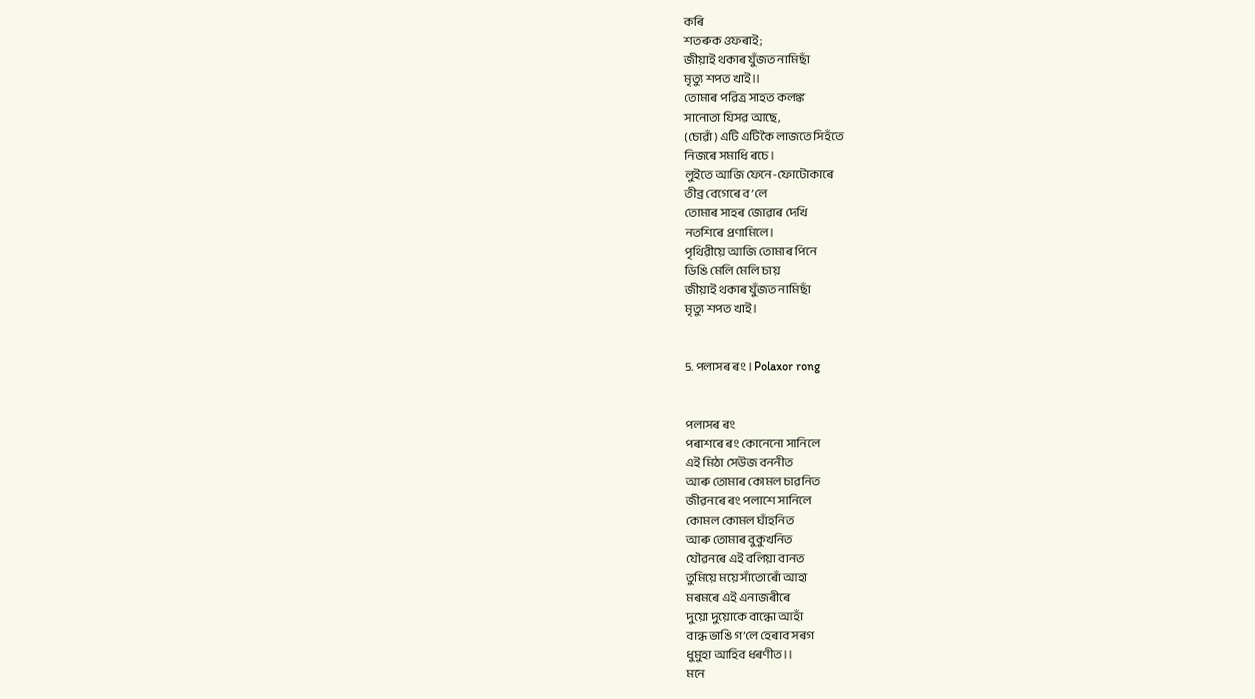কৰি
শতৰুক ওফৰাই;
জীয়াই থকাৰ যুঁজত নামিছাঁ
মৃত্যু শপত খাই।।
তোমাৰ পৱিত্ৰ সাহত কলঙ্ক
সানোতা যিসৱ আছে,
(চোৱাঁ) এটি এটিকৈ লাজতে সিহঁতে
নিজৰে সমাধি ৰচে।
লুইতে আজি ফেনে-ফোটোকাৰে
তীব্ৰ বেগেৰে ব’লে
তোমাৰ সাহৰ জোৱাৰ দেখি
নতশিৰে প্ৰণামিলে।
পৃথিৱীয়ে আজি তোমাৰ পিনে
ডিঙি মেলি মেলি চায়
জীয়াই থকাৰ যুঁজত নামিছাঁ
মৃত্যু শপত খাই।


5. পলাসৰ ৰং । Polaxor rong


পলাসৰ ৰং
পৰাশৰে ৰং কোনেনো সানিলে
এই মিঠা সেউজ বননীত
আৰু তোমাৰ কোমল চাৱনিত
জীৱনৰে ৰং পলাশে সানিলে
কোমল কোমল ঘাঁহনিত
আৰু তোমাৰ বুকুখনিত
যৌৱনৰে এই বলিয়া বানত
তুমিয়ে ময়ে সাঁতোৰোঁ আহা
মৰমৰে এই এনাজৰীৰে
দুয়ো দুয়োকে বান্ধো আহাঁ
বান্ধ ভাঙি গ’লে হেৰাব সৰগ
ধুমুহা আহিব ধৰণীত।।
মনে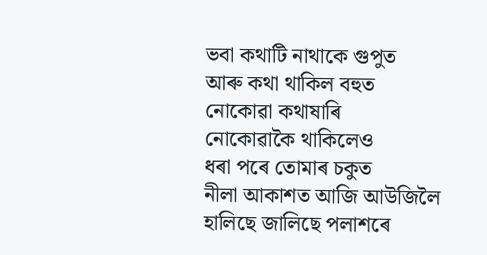ভবা কথাটি নাথাকে গুপুত
আৰু কথা থাকিল বহুত
নোকোৱা কথাষাৰি
নোকোৱাকৈ থাকিলেও
ধৰা পৰে তোমাৰ চকুত
নীলা আকাশত আজি আউজিলৈ
হালিছে জালিছে পলাশৰে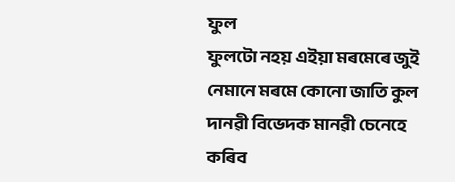ফুল
ফুলটো নহয় এইয়া মৰমেৰে জুই
নেমানে মৰমে কোনো জাতি কুল
দানৱী বিভেদক মানৱী চেনেহে
কৰিব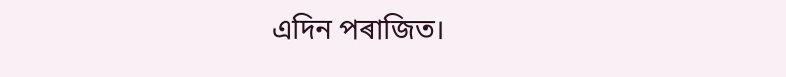এদিন পৰাজিত।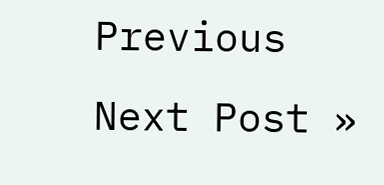Previous
Next Post »